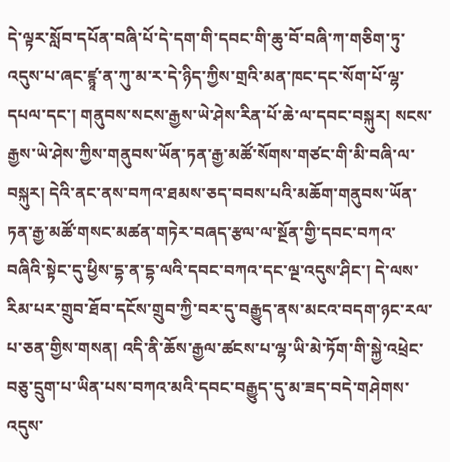དེ་ལྟར་སློབ་དཔོན་བཞི་པོ་དེ་དག་གི་དབང་གི་ཆུ་བོ་བཞི་ཀ་གཅིག་ཏུ་འདུས་པ་ཞང་ཛྙཱ་ན་ཀུ་མ་ར་དེ་ཉིད་ཀྱིས་གྲའི་མན་ཁང་དང་སོག་པོ་ལྷ་དཔལ་དང་། གནུབས་སངས་རྒྱས་ཡེ་ཤེས་རིན་པོ་ཆེ་ལ་དབང་བསྐུར། སངས་རྒྱས་ཡེ་ཤེས་ཀྱིས་གནུབས་ཡོན་ཏན་རྒྱ་མཚོ་སོགས་གཙང་གི་མི་བཞི་ལ་བསྐུར། དེའི་ནང་ནས་བཀའ་ཐམས་ཅད་བབས་པའི་མཆོག་གནུབས་ཡོན་ཏན་རྒྱ་མཚོ་གསང་མཚན་གཏེར་བཞད་རྩལ་ལ་སྔོན་གྱི་དབང་བཀའ་བཞིའི་སྟེང་དུ་ཕྱིས་དྷ་ན་དྷ་ལའི་དབང་བཀའ་དང་ལྔ་འདུས་ཤིང་། དེ་ལས་རིམ་པར་གྲུབ་ཐོབ་དངོས་གྲུབ་ཀྱི་བར་དུ་བརྒྱུད་ནས་མངའ་བདག་ཉང་རལ་པ་ཅན་གྱིས་གསན། འདི་ནི་ཆོས་རྒྱལ་ཚངས་པ་ལྷ་ཡི་མེ་ཏོག་གི་སྐྱེ་འཕྲེང་བཅུ་དྲུག་པ་ཡིན་པས་བཀའ་མའི་དབང་བརྒྱུད་དུ་མ་ཟད་བདེ་གཤེགས་འདུས་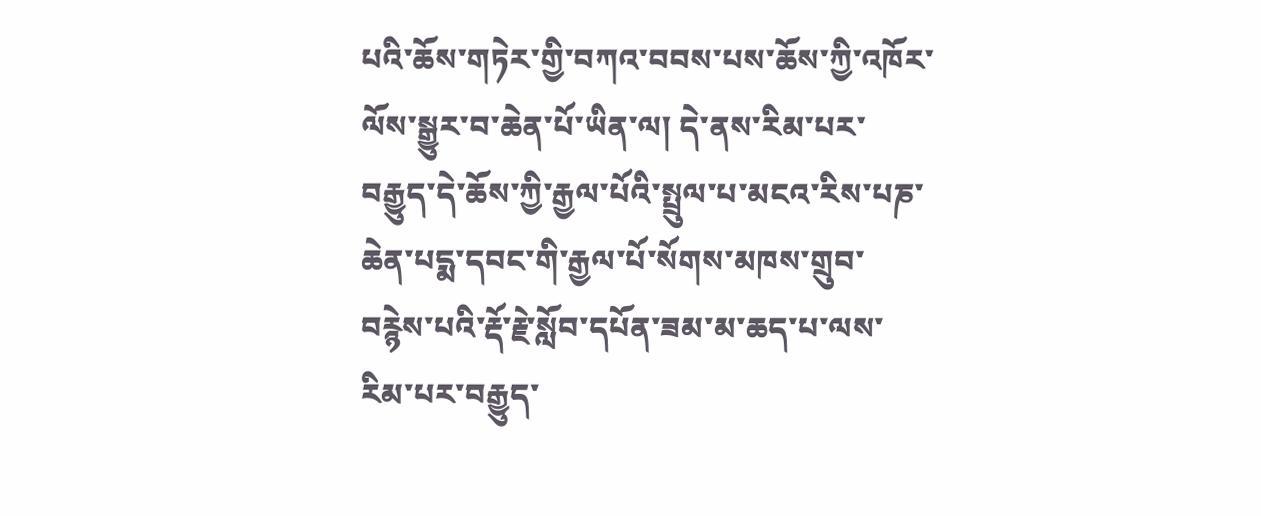པའི་ཆོས་གཏེར་གྱི་བཀའ་བབས་པས་ཆོས་ཀྱི་འཁོར་ལོས་སྒྱུར་བ་ཆེན་པོ་ཡིན་ལ། དེ་ནས་རིམ་པར་བརྒྱུད་དེ་ཆོས་ཀྱི་རྒྱལ་པོའི་སྤྲུལ་པ་མངའ་རིས་པཎ་ཆེན་པདྨ་དབང་གི་རྒྱལ་པོ་སོགས་མཁས་གྲུབ་བརྙེས་པའི་རྡོ་རྗེ་སློབ་དཔོན་ཟམ་མ་ཆད་པ་ལས་རིམ་པར་བརྒྱུད་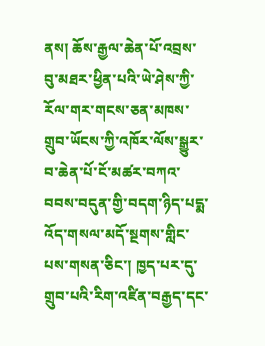ནས། ཆོས་རྒྱལ་ཆེན་པོ་འབྲས་བུ་མཐར་ཕྱིན་པའི་ཡེ་ཤེས་ཀྱི་རོལ་གར་གངས་ཅན་མཁས་གྲུབ་ཡོངས་ཀྱི་འཁོར་ལོས་སྒྱུར་བ་ཆེན་པོ་ངོ་མཚར་བཀའ་བབས་བདུན་གྱི་བདག་ཉིད་པདྨ་འོད་གསལ་མདོ་སྔགས་གླིང་པས་གསན་ཅིང་། ཁྱད་པར་དུ་གྲུབ་པའི་རིག་འཛིན་བརྒྱད་དང་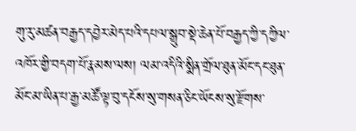གུ་རུ་མཚན་བརྒྱད་དབྱེར་མེད་པའི་དཔལ་སྒྲུབ་སྡེ་ཆེན་པོ་བརྒྱད་ཀྱི་དཀྱིལ་འཁོར་གྱི་བདག་པོ་རྣམས་ལས། ལམ་འདིའི་སྨིན་གྲོལ་ཐུན་མོང་དང་ཐུན་མོང་མ་ཡིན་པ་རྒྱ་མཚོ་ལྟ་བུ་དངོས་སུ་གསན་ཅིང་ཡོངས་སུ་རྫོགས་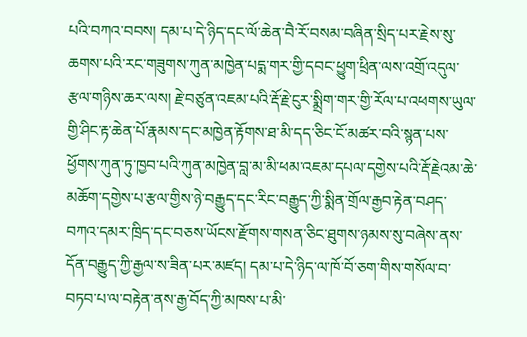པའི་བཀའ་བབས། དམ་པ་དེ་ཉིད་དང་ལོ་ཆེན་བཻ་རོ་བསམ་བཞིན་སྲིད་པར་རྗེས་སུ་ཆགས་པའི་རང་གཟུགས་ཀུན་མཁྱེན་པདྨ་གར་གྱི་དབང་ཕྱུག་ཕྲིན་ལས་འགྲོ་འདུལ་རྩལ་གཉིས་ཆར་ལས། རྗེ་བཙུན་འཇམ་པའི་རྡོ་རྗེ་ངུར་སྨྲིག་གར་གྱི་རོལ་པ་འཕགས་ཡུལ་གྱི་ཤིང་རྟ་ཆེན་པོ་རྣམས་དང་མཁྱེན་རྟོགས་ཐ་མི་དད་ཅིང་ངོ་མཚར་བའི་སྙན་པས་ཕྱོགས་ཀུན་ཏུ་ཁྱབ་པའི་ཀུན་མཁྱེན་བླ་མ་མི་ཕམ་འཇམ་དཔལ་དགྱེས་པའི་རྡོ་རྗེའམ་ཆེ་མཆོག་དགྱེས་པ་རྩལ་གྱིས་ཉེ་བརྒྱུད་དང་རིང་བརྒྱུད་ཀྱི་སྨིན་གྲོལ་རྒྱབ་རྟེན་བཤད་བཀའ་དམར་ཁྲིད་དང་བཅས་ཡོངས་རྫོགས་གསན་ཅིང་ཐུགས་ཉམས་སུ་བཞེས་ནས་དོན་བརྒྱུད་ཀྱི་རྒྱལ་ས་ཟིན་པར་མཛད། དམ་པ་དེ་ཉིད་ལ་ཁོ་བོ་ཅག་གིས་གསོལ་བ་བཏབ་པ་ལ་བརྟེན་ནས་རྒྱ་བོད་ཀྱི་མཁས་པ་མི་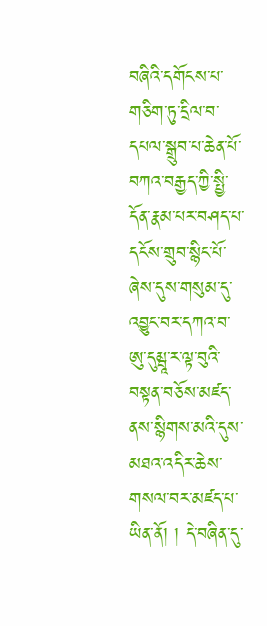བཞིའི་དགོངས་པ་གཅིག་ཏུ་དྲིལ་བ་དཔལ་སྒྲུབ་པ་ཆེན་པོ་བཀའ་བརྒྱད་ཀྱི་སྤྱི་དོན་རྣམ་པར་བཤད་པ་དངོས་གྲུབ་སྙིང་པོ་ཞེས་དུས་གསུམ་དུ་འབྱུང་བར་དཀའ་བ་ཨུ་དུམྦཱ་ར་ལྟ་བུའི་བསྟན་བཅོས་མཛད་ནས་སྙིགས་མའི་དུས་མཐའ་འདིར་ཆེས་གསལ་བར་མཛད་པ་ཡིན་ནོ། ། དེ་བཞིན་དུ་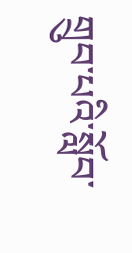གྲུབ་པའི་སློབ་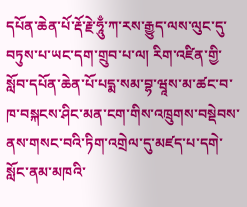དཔོན་ཆེན་པོ་རྡོ་རྗེ་ཧཱུྃ་ཀ་རས་རྒྱུད་ལས་ལུང་དུ་བཏུས་པ་ཡང་དག་གྲུབ་པ་ལ། རིག་འཛིན་གྱི་སློབ་དཔོན་ཆེན་པོ་པདྨ་སམ་བྷ་ཝཱས་མ་ཚང་བ་ཁ་བསྐངས་ཤིང་མན་ངག་གིས་འཁྲུགས་བསྡེབས་ནས་གསང་བའི་ཏིག་འགྲེལ་དུ་མཛད་པ་དགེ་སློང་ནམ་མཁའི་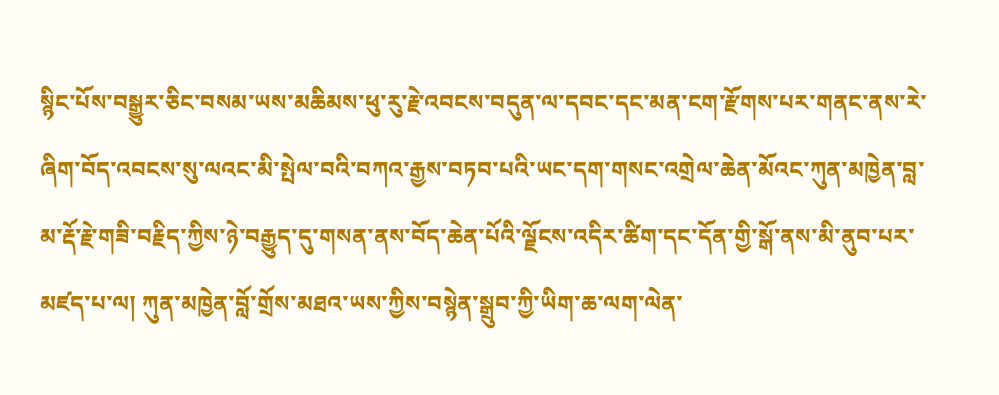སྙིང་པོས་བསྒྱུར་ཅིང་བསམ་ཡས་མཆིམས་ཕུ་རུ་རྗེ་འབངས་བདུན་ལ་དབང་དང་མན་ངག་རྫོགས་པར་གནང་ནས་རེ་ཞིག་བོད་འབངས་སུ་ལའང་མི་སྤེལ་བའི་བཀའ་རྒྱས་བཏབ་པའི་ཡང་དག་གསང་འགྲེལ་ཆེན་མོའང་ཀུན་མཁྱེན་བླ་མ་རྡོ་རྗེ་གཟི་བརྗིད་ཀྱིས་ཉེ་བརྒྱུད་དུ་གསན་ནས་བོད་ཆེན་པོའི་ལྗོངས་འདིར་ཚིག་དང་དོན་གྱི་སྒོ་ནས་མི་ནུབ་པར་མཛད་པ་ལ། ཀུན་མཁྱེན་བློ་གྲོས་མཐའ་ཡས་ཀྱིས་བསྙེན་སྒྲུབ་ཀྱི་ཡིག་ཆ་ལག་ལེན་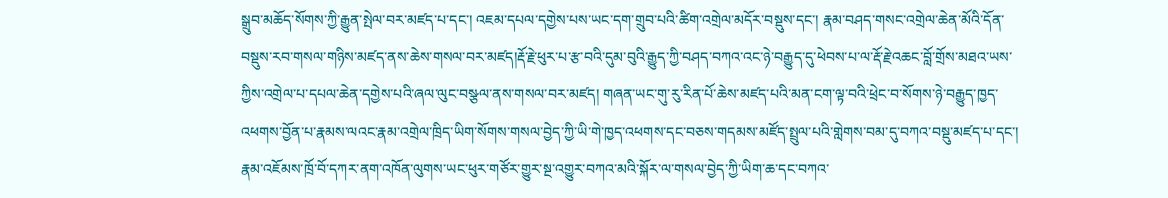སྒྲུབ་མཆོད་སོགས་ཀྱི་རྒྱུན་སྤེལ་བར་མཛད་པ་དང་། འཇམ་དཔལ་དགྱེས་པས་ཡང་དག་གྲུབ་པའི་ཚིག་འགྲེལ་མདོར་བསྡུས་དང་། རྣམ་བཤད་གསང་འགྲེལ་ཆེན་མོའི་དོན་བསྡུས་རབ་གསལ་གཉིས་མཛད་ནས་ཆེས་གསལ་བར་མཛད།རྡོ་རྗེ་ཕུར་པ་རྩ་བའི་དུམ་བུའི་རྒྱུད་ཀྱི་བཤད་བཀའ་འང་ཉེ་བརྒྱུད་དུ་ཕེབས་པ་ལ་རྡོ་རྗེ་འཆང་བློ་གྲོས་མཐའ་ཡས་ཀྱིས་འགྲེལ་པ་དཔལ་ཆེན་དགྱེས་པའི་ཞལ་ལུང་བསྩལ་ནས་གསལ་བར་མཛད། གཞན་ཡང་གུ་རུ་རིན་པོ་ཆེས་མཛད་པའི་མན་ངག་ལྟ་བའི་ཕྲེང་བ་སོགས་ཉེ་བརྒྱུད་ཁྱད་འཕགས་བྱོན་པ་རྣམས་ལའང་རྣམ་འགྲེལ་ཁྲིད་ཡིག་སོགས་གསལ་བྱེད་ཀྱི་ཡི་གེ་ཁྱད་འཕགས་དང་བཅས་གདམས་མཛོད་སྤྲུལ་པའི་གླེགས་བམ་དུ་བཀའ་བསྡུ་མཛད་པ་དང་། རྣམ་འཇོམས་ཁྲོ་བོ་དཀར་ནག་འཁོན་ལུགས་ཡང་ཕུར་གཙོར་གྱུར་སྔ་འགྱུར་བཀའ་མའི་སྐོར་ལ་གསལ་བྱེད་ཀྱི་ཡིག་ཆ་དང་བཀའ་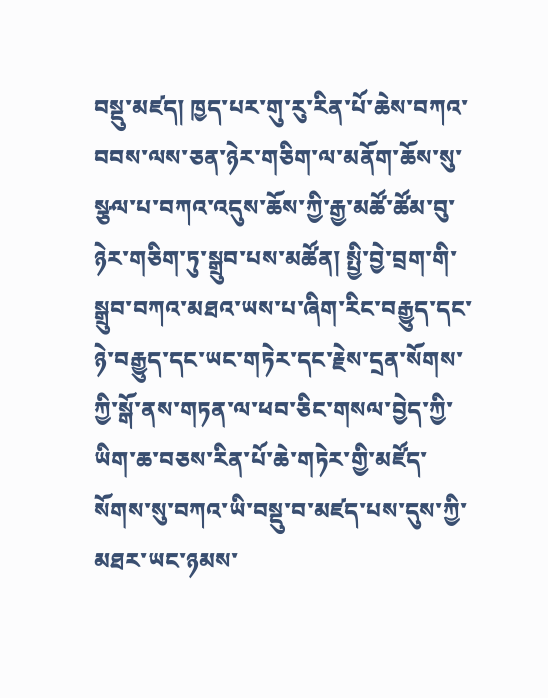བསྡུ་མཛད། ཁྱད་པར་གུ་རུ་རིན་པོ་ཆེས་བཀའ་བབས་ལས་ཅན་ཉེར་གཅིག་ལ་མནོག་ཆོས་སུ་སྩལ་པ་བཀའ་འདུས་ཆོས་ཀྱི་རྒྱ་མཚོ་ཚོམ་བུ་ཉེར་གཅིག་ཏུ་སྒྲུབ་པས་མཚོན། སྤྱི་བྱེ་བྲག་གི་སྒྲུབ་བཀའ་མཐའ་ཡས་པ་ཞིག་རིང་བརྒྱུད་དང་ཉེ་བརྒྱུད་དང་ཡང་གཏེར་དང་རྗེས་དྲན་སོགས་ཀྱི་སྒོ་ནས་གཏན་ལ་ཕབ་ཅིང་གསལ་བྱེད་ཀྱི་ཡིག་ཆ་བཅས་རིན་པོ་ཆེ་གཏེར་གྱི་མཛོད་སོགས་སུ་བཀའ་ཡི་བསྡུ་བ་མཛད་པས་དུས་ཀྱི་མཐར་ཡང་ཉམས་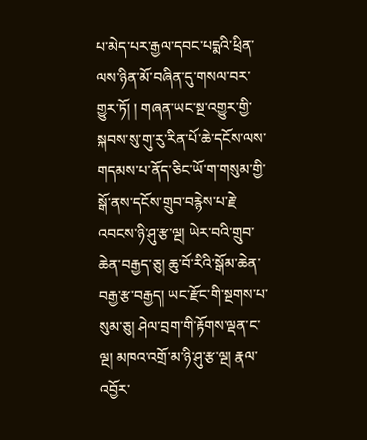པ་མེད་པར་རྒྱལ་དབང་པདྨའི་ཕྲིན་ལས་ཉིན་མོ་བཞིན་དུ་གསལ་བར་གྱུར་ཏོ། ། གཞན་ཡང་སྔ་འགྱུར་གྱི་སྐབས་སུ་གུ་རུ་རིན་པོ་ཆེ་དངོས་ལས་གདམས་པ་ནོད་ཅིང་ཡོ་ག་གསུམ་གྱི་སྒོ་ནས་དངོས་གྲུབ་བརྙེས་པ་རྗེ་འབངས་ཉི་ཤུ་རྩ་ལྔ། ཡེར་བའི་གྲུབ་ཆེན་བརྒྱད་ཅུ། ཆུ་བོ་རིའི་སྒོམ་ཆེན་བརྒྱ་རྩ་བརྒྱད། ཡང་རྫོང་གི་སྔགས་པ་སུམ་ཅུ། ཤེལ་བྲག་གི་རྟོགས་ལྡན་ང་ལྔ། མཁའ་འགྲོ་མ་ཉི་ཤུ་རྩ་ལྔ། རྣལ་འབྱོར་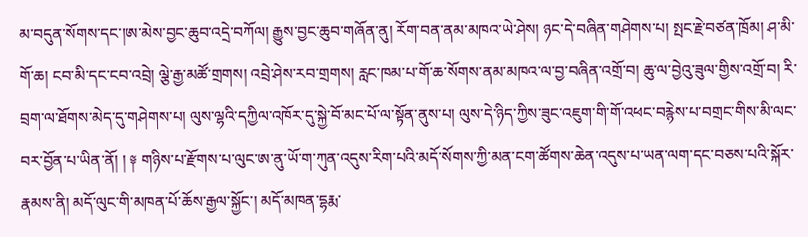མ་བདུན་སོགས་དང་།ཨ་མེས་བྱང་ཆུབ་འདྲེ་བཀོལ། རྒྱུས་བྱང་ཆུབ་གཞོན་ནུ། རོག་བན་ནམ་མཁའ་ཡེ་ཤེས། ཉང་དེ་བཞིན་གཤེགས་པ། སྤང་རྗེ་བཙན་ཁྲོམ། ཤ་མི་གོ་ཆ། ངབ་མི་དང་ངབ་འབྲེ། ལྕེ་རྒྱ་མཚོ་གྲགས། འབྲེ་ཤེས་རབ་གྲགས། རླང་ཁམ་པ་གོ་ཆ་སོགས་ནམ་མཁའ་ལ་བྱ་བཞིན་འགྲོ་བ། ཆུ་ལ་བྱེའུ་ཟུལ་གྱིས་འགྲོ་བ། རི་བྲག་ལ་ཐོགས་མེད་དུ་གཤེགས་པ། ལུས་ལྷའི་དཀྱིལ་འཁོར་དུ་སྐྱེ་བོ་མང་པོ་ལ་སྟོན་ནུས་པ། ལུས་དེ་ཉིད་ཀྱིས་ཟུང་འཇུག་གི་གོ་འཕང་བརྙེས་པ་བགྲང་གིས་མི་ལང་བར་བྱོན་པ་ཡིན་ནོ། ། ༈ གཉིས་པ་རྫོགས་པ་ལུང་ཨ་ནུ་ཡོ་ག་ཀུན་འདུས་རིག་པའི་མདོ་སོགས་ཀྱི་མན་ངག་ཚོགས་ཆེན་འདུས་པ་ཡན་ལག་དང་བཅས་པའི་སྐོར་རྣམས་ནི། མདོ་ལུང་གི་མཁན་པོ་ཆོས་རྒྱལ་སྐྱོང་། མདོ་མཁན་དྷརྨ་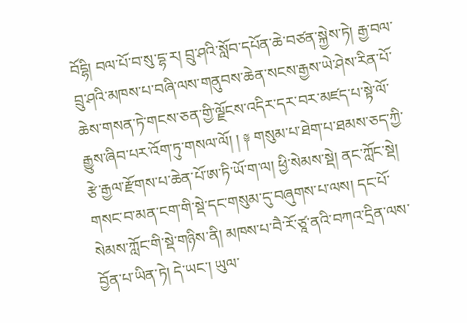བོདྷི། བལ་པོ་བ་སུ་དྷ་ར། བྲུ་ཤའི་སློབ་དཔོན་ཆེ་བཙན་སྐྱེས་ཏེ། རྒྱ་བལ་བྲུ་ཤའི་མཁས་པ་བཞི་ལས་གནུབས་ཆེན་སངས་རྒྱས་ཡེ་ཤེས་རིན་པོ་ཆེས་གསན་ཏེ་གངས་ཅན་གྱི་ལྗོངས་འདིར་དར་བར་མཛད་པ་སྟེ་ལོ་རྒྱུས་ཞིབ་པར་འོག་ཏུ་གསལ་ལོ། ། ༈ གསུམ་པ་ཐེག་པ་ཐམས་ཅད་ཀྱི་རྩེ་རྒྱལ་རྫོགས་པ་ཆེན་པོ་ཨ་ཏི་ཡོ་ག་ལ། ཕྱི་སེམས་སྡེ། ནང་ཀློང་སྡེ། གསང་བ་མན་ངག་གི་སྡེ་དང་གསུམ་དུ་བཞུགས་པ་ལས། དང་པོ་སེམས་ཀློང་གི་སྡེ་གཉིས་ནི། མཁས་པ་བཻ་རོ་ཙཱ་ནའི་བཀའ་དྲིན་ལས་བྱོན་པ་ཡིན་ཏེ། དེ་ཡང་། ཡུལ་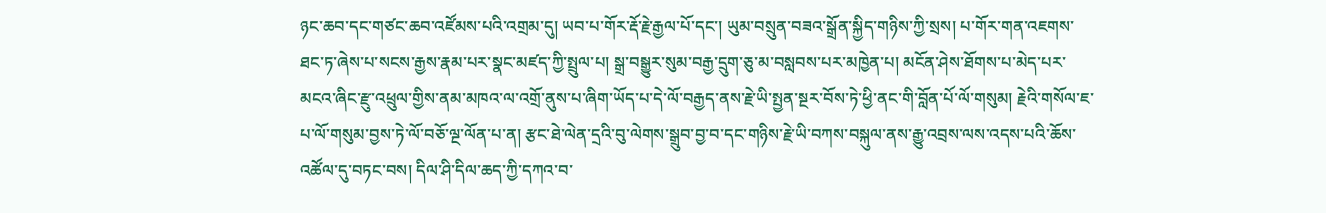ཉང་ཆབ་དང་གཙང་ཆབ་འཛོམས་པའི་འགྲམ་དུ། ཡབ་པ་གོར་རྡོ་རྗེ་རྒྱལ་པོ་དང་། ཡུམ་བསྲུན་བཟའ་སྒྲོན་སྐྱིད་གཉིས་ཀྱི་སྲས། པ་གོར་གན་འཇགས་ཐང་ཏ་ཞེས་པ་སངས་རྒྱས་རྣམ་པར་སྣང་མཛད་ཀྱི་སྤྲུལ་པ། སྒྲ་བསྒྱུར་སུམ་བརྒྱ་དྲུག་ཅུ་མ་བསླབས་པར་མཁྱེན་པ། མངོན་ཤེས་ཐོགས་པ་མེད་པར་མངའ་ཞིང་རྫུ་འཕྲུལ་གྱིས་ནམ་མཁའ་ལ་འགྲོ་ནུས་པ་ཞིག་ཡོད་པ་དེ་ལོ་བརྒྱད་ནས་རྗེ་ཡི་སྤྱན་སྔར་བོས་ཏེ་ཕྱི་ནང་གི་བློན་པོ་ལོ་གསུམ། རྗེའི་གསོལ་ཇ་པ་ལོ་གསུམ་བྱས་ཏེ་ལོ་བཅོ་ལྔ་ལོན་པ་ན། རྩང་ཐེ་ལེན་དྲའི་བུ་ལེགས་སྒྲུབ་བྱ་བ་དང་གཉིས་རྗེ་ཡི་བཀས་བསྐུལ་ནས་རྒྱུ་འབྲས་ལས་འདས་པའི་ཆོས་འཚོལ་དུ་བཏང་བས། དིལ་ཤི་དིལ་ཆད་ཀྱི་དཀའ་བ་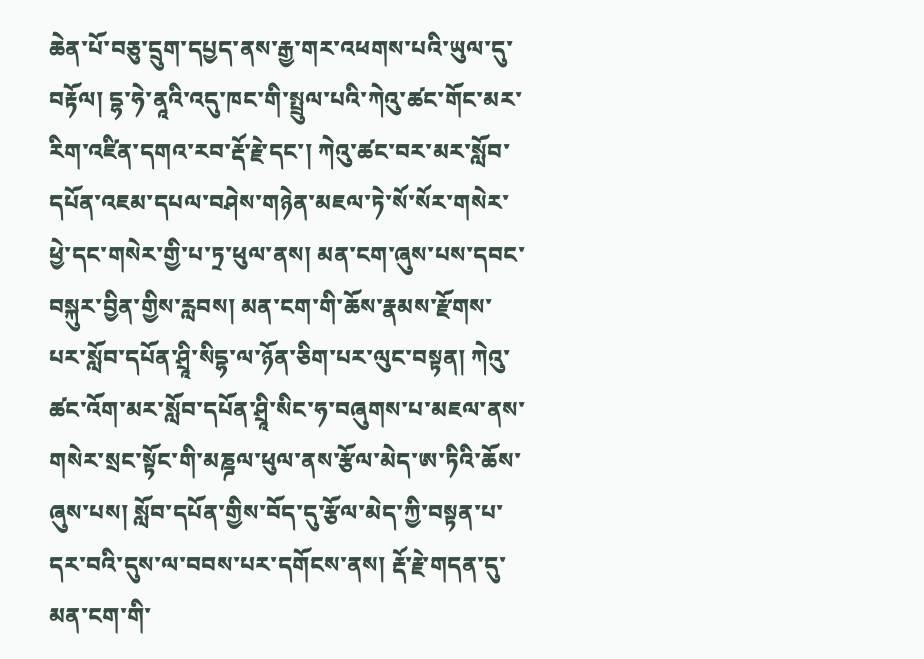ཆེན་པོ་བཅུ་དྲུག་དཔྱད་ནས་རྒྱ་གར་འཕགས་པའི་ཡུལ་དུ་བརྟོལ། དྷ་ཧེ་ནཱའི་འདུ་ཁང་གི་སྤྲུལ་པའི་ཀེའུ་ཚང་གོང་མར་རིག་འཛིན་དགའ་རབ་རྡོ་རྗེ་དང་། ཀེའུ་ཚང་བར་མར་སློབ་དཔོན་འཇམ་དཔལ་བཤེས་གཉེན་མཇལ་ཏེ་སོ་སོར་གསེར་ཕྱེ་དང་གསེར་གྱི་པ་ཏྲ་ཕུལ་ནས། མན་ངག་ཞུས་པས་དབང་བསྐུར་བྱིན་གྱིས་རླབས། མན་ངག་གི་ཆོས་རྣམས་རྫོགས་པར་སློབ་དཔོན་ཤྲཱི་སིདྷ་ལ་ཉོན་ཅིག་པར་ལུང་བསྟན། ཀེའུ་ཚང་འོག་མར་སློབ་དཔོན་ཤྲཱི་སིང་ཧ་བཞུགས་པ་མཇལ་ནས་གསེར་སྲང་སྟོང་གི་མཎྜལ་ཕུལ་ནས་རྩོལ་མེད་ཨ་ཏིའི་ཆོས་ཞུས་པས། སློབ་དཔོན་གྱིས་བོད་དུ་རྩོལ་མེད་ཀྱི་བསྟན་པ་དར་བའི་དུས་ལ་བབས་པར་དགོངས་ནས། རྡོ་རྗེ་གདན་དུ་མན་ངག་གི་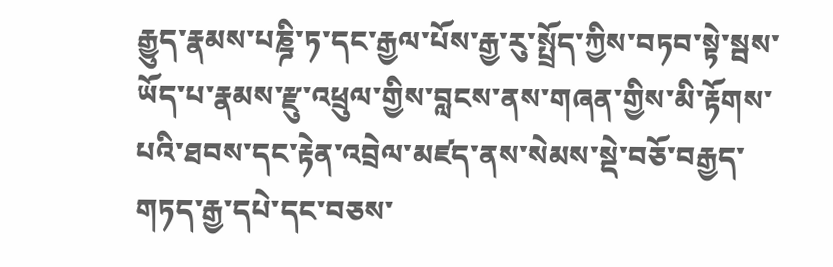རྒྱུད་རྣམས་པཎྜི་ཏ་དང་རྒྱལ་པོས་རྒྱ་རུ་སྤྲོད་ཀྱིས་བཏབ་སྟེ་སྦས་ཡོད་པ་རྣམས་རྫུ་འཕྲུལ་གྱིས་བླངས་ནས་གཞན་གྱིས་མི་རྟོགས་པའི་ཐབས་དང་རྟེན་འབྲེལ་མཛད་ནས་སེམས་སྡེ་བཅོ་བརྒྱད་གཏད་རྒྱ་དཔེ་དང་བཅས་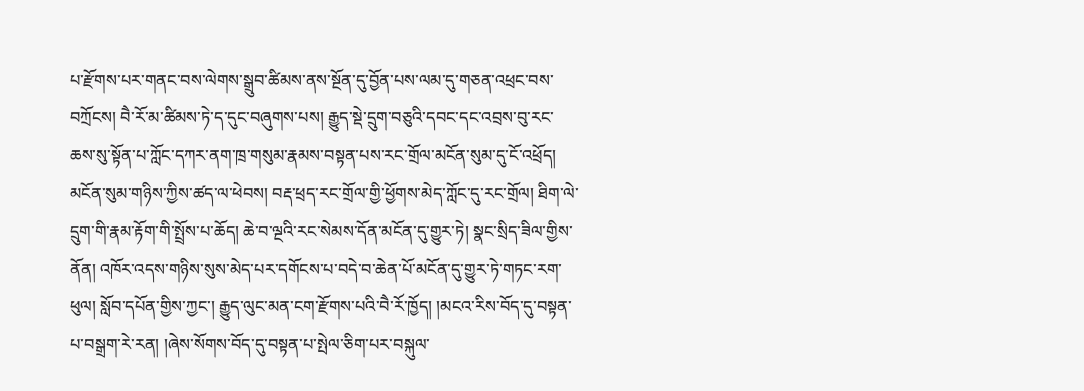པ་རྫོགས་པར་གནང་བས་ལེགས་སྒྲུབ་ཚིམས་ནས་སྔོན་དུ་བྱོན་པས་ལམ་དུ་གཅན་འཕྲང་བས་བཀྲོངས། བཻ་རོ་མ་ཚིམས་ཏེ་ད་དུང་བཞུགས་པས། རྒྱུད་སྡེ་དྲུག་བཅུའི་དབང་དང་འབྲས་བུ་རང་ཆས་སུ་སྟོན་པ་ཀློང་དཀར་ནག་ཁྲ་གསུམ་རྣམས་བསྟན་པས་རང་གྲོལ་མངོན་སུམ་དུ་ངོ་འཕྲོད། མངོན་སུམ་གཉིས་ཀྱིས་ཚད་ལ་ཕེབས། བརྡ་ཕྲད་རང་གྲོལ་གྱི་ཕྱོགས་མེད་ཀློང་དུ་རང་གྲོལ། ཐིག་ལེ་དྲུག་གི་རྣམ་རྟོག་གི་སྤྲོས་པ་ཆོད། ཆེ་བ་ལྔའི་རང་སེམས་དོན་མངོན་དུ་གྱུར་ཏེ། སྣང་སྲིད་ཟིལ་གྱིས་ནོན། འཁོར་འདས་གཉིས་སུས་མེད་པར་དགོངས་པ་བདེ་བ་ཆེན་པོ་མངོན་དུ་གྱུར་ཏེ་གཏང་རག་ཕུལ། སློབ་དཔོན་གྱིས་ཀྱང་། རྒྱུད་ལུང་མན་ངག་རྫོགས་པའི་བཻ་རོ་ཁྱོད། །མངའ་རིས་བོད་དུ་བསྟན་པ་བསྒྲག་རེ་རན། །ཞེས་སོགས་བོད་དུ་བསྟན་པ་སྤེལ་ཅིག་པར་བསྐུལ་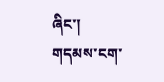ཞིང་། གདམས་ངག་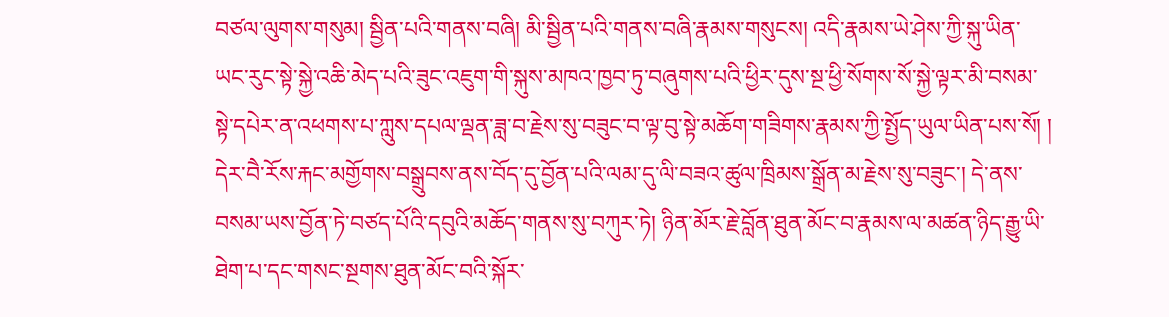བཙལ་ལུགས་གསུམ། སྦྱིན་པའི་གནས་བཞི། མི་སྦྱིན་པའི་གནས་བཞི་རྣམས་གསུངས། འདི་རྣམས་ཡེ་ཤེས་ཀྱི་སྐུ་ཡིན་ཡང་རུང་སྟེ་སྐྱེ་འཆི་མེད་པའི་ཟུང་འཇུག་གི་སྐུས་མཁའ་ཁྱབ་ཏུ་བཞུགས་པའི་ཕྱིར་དུས་སྔ་ཕྱི་སོགས་སོ་སྐྱེ་ལྟར་མི་བསམ་སྟེ་དཔེར་ན་འཕགས་པ་ཀླུས་དཔལ་ལྡན་ཟླ་བ་རྗེས་སུ་བཟུང་བ་ལྟ་བུ་སྟེ་མཆོག་གཟིགས་རྣམས་ཀྱི་སྤྱོད་ཡུལ་ཡིན་པས་སོ། ། དེར་བཻ་རོས་རྐང་མགྱོགས་བསྒྲུབས་ནས་བོད་དུ་བྱོན་པའི་ལམ་དུ་ལི་བཟའ་ཚུལ་ཁྲིམས་སྒྲོན་མ་རྗེས་སུ་བཟུང་། དེ་ནས་བསམ་ཡས་བྱོན་ཏེ་བཙད་པོའི་དབུའི་མཆོད་གནས་སུ་བཀུར་ཏེ། ཉིན་མོར་རྗེ་བློན་ཐུན་མོང་བ་རྣམས་ལ་མཚན་ཉིད་རྒྱུ་ཡི་ཐེག་པ་དང་གསང་སྔགས་ཐུན་མོང་བའི་སྐོར་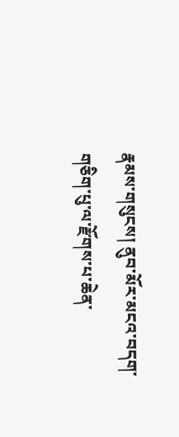རྣམས་གསུངས། ནུབ་མོར་མངའ་བདག་གཅིག་པུ་ལ་རྫོགས་པ་ཆེན་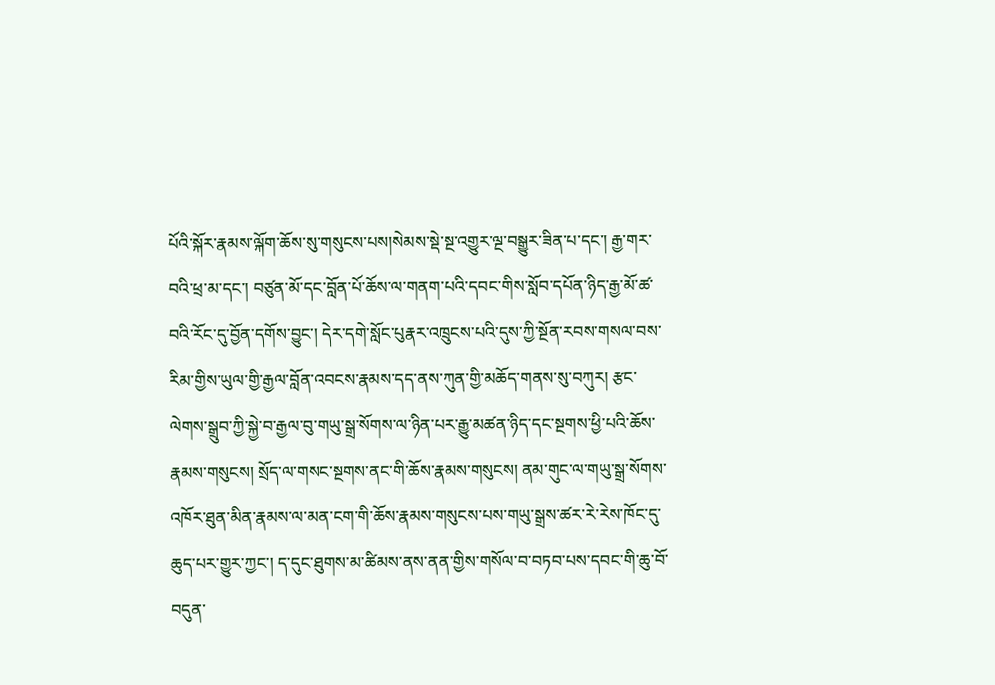པོའི་སྐོར་རྣམས་ལྐོག་ཆོས་སུ་གསུངས་པས།སེམས་སྡེ་སྔ་འགྱུར་ལྔ་བསྒྱུར་ཟིན་པ་དང་། རྒྱ་གར་བའི་ཕྲ་མ་དང་། བཙུན་མོ་དང་བློན་པོ་ཆོས་ལ་གནག་པའི་དབང་གིས་སློབ་དཔོན་ཉིད་རྒྱ་མོ་ཚ་བའི་རོང་དུ་བྱོན་དགོས་བྱུང་། དེར་དགེ་སློང་པུརྣར་འཁྲུངས་པའི་དུས་ཀྱི་སྔོན་རབས་གསལ་བས་རིམ་གྱིས་ཡུལ་གྱི་རྒྱལ་བློན་འབངས་རྣམས་དད་ནས་ཀུན་གྱི་མཆོད་གནས་སུ་བཀུར། རྩང་ལེགས་སྒྲུབ་ཀྱི་སྐྱེ་བ་རྒྱལ་བུ་གཡུ་སྒྲ་སོགས་ལ་ཉིན་པར་རྒྱུ་མཚན་ཉིད་དང་སྔགས་ཕྱི་པའི་ཆོས་རྣམས་གསུངས། སྲོད་ལ་གསང་སྔགས་ནང་གི་ཆོས་རྣམས་གསུངས། ནམ་གུང་ལ་གཡུ་སྒྲ་སོགས་འཁོར་ཐུན་མིན་རྣམས་ལ་མན་ངག་གི་ཆོས་རྣམས་གསུངས་པས་གཡུ་སྒྲས་ཚར་རེ་རེས་ཁོང་དུ་ཆུད་པར་གྱུར་ཀྱང་། ད་དུང་ཐུགས་མ་ཚིམས་ནས་ནན་གྱིས་གསོལ་བ་བཏབ་པས་དབང་གི་ཆུ་བོ་བདུན་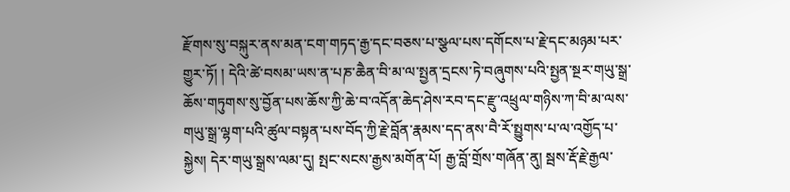རྫོགས་སུ་བསྐུར་ནས་མན་ངག་གཏད་རྒྱ་དང་བཅས་པ་སྩལ་པས་དགོངས་པ་རྗེ་དང་མཉམ་པར་གྱུར་ཏོ། ། དེའི་ཚེ་བསམ་ཡས་ན་པཎ་ཆཻན་བི་མ་ལ་སྤྱན་དྲངས་ཏེ་བཞུགས་པའི་སྤྱན་སྔར་གཡུ་སྒྲ་ཆོས་གཏུགས་སུ་བྱོན་པས་ཆོས་ཀྱི་ཆེ་བ་འདོན་ཆེད་ཤེས་རབ་དང་རྫུ་འཕྲུལ་གཉིས་ཀ་བི་མ་ལས་གཡུ་སྒྲ་ལྷག་པའི་ཚུལ་བསྟན་པས་བོད་ཀྱི་རྗེ་བློན་རྣམས་དད་ནས་བཻ་རོ་སྤྱུགས་པ་ལ་འགྱོད་པ་སྐྱེས། དེར་གཡུ་སྒྲས་ལམ་དུ། སྤང་སངས་རྒྱས་མགོན་པོ། རྒྱ་བློ་གྲོས་གཞོན་ནུ། སྦས་རྡོ་རྗེ་རྒྱལ་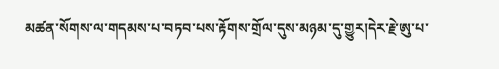མཚན་སོགས་ལ་གདམས་པ་བཏབ་པས་རྟོགས་གྲོལ་དུས་མཉམ་དུ་གྱུར།དེར་རྗེ་ཨུ་པ་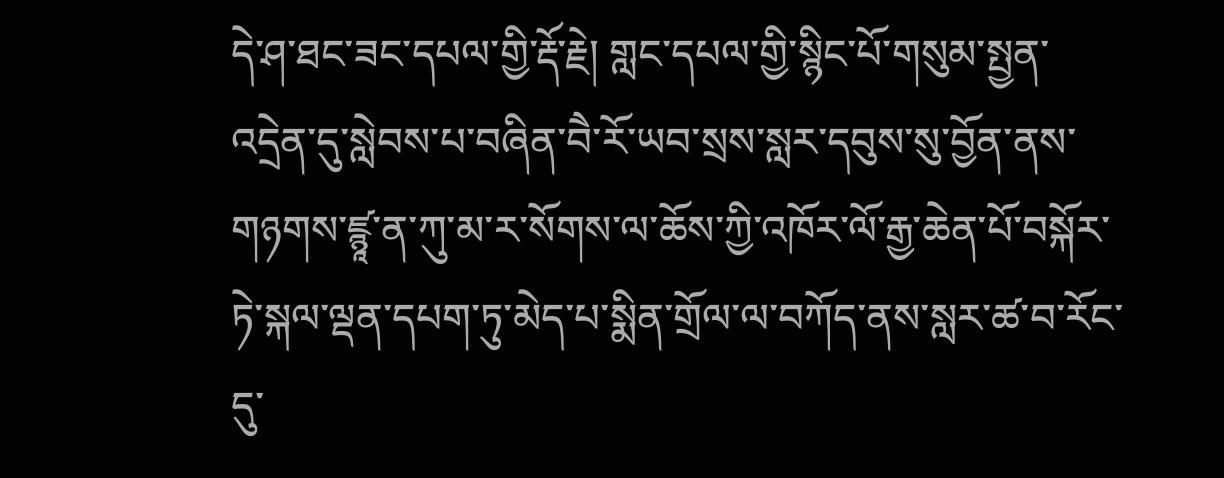དེ་ཤ་ཐང་ཟང་དཔལ་གྱི་རྡོ་རྗེ། གླང་དཔལ་གྱི་སྙིང་པོ་གསུམ་སྤྱན་འདྲེན་དུ་སླེབས་པ་བཞིན་བཻ་རོ་ཡབ་སྲས་སླར་དབུས་སུ་བྱོན་ནས་གཉགས་ཛྙཱ་ན་ཀུ་མ་ར་སོགས་ལ་ཆོས་ཀྱི་འཁོར་ལོ་རྒྱ་ཆེན་པོ་བསྐོར་ཏེ་སྐལ་ལྡན་དཔག་ཏུ་མེད་པ་སྨིན་གྲོལ་ལ་བཀོད་ནས་སླར་ཚ་བ་རོང་དུ་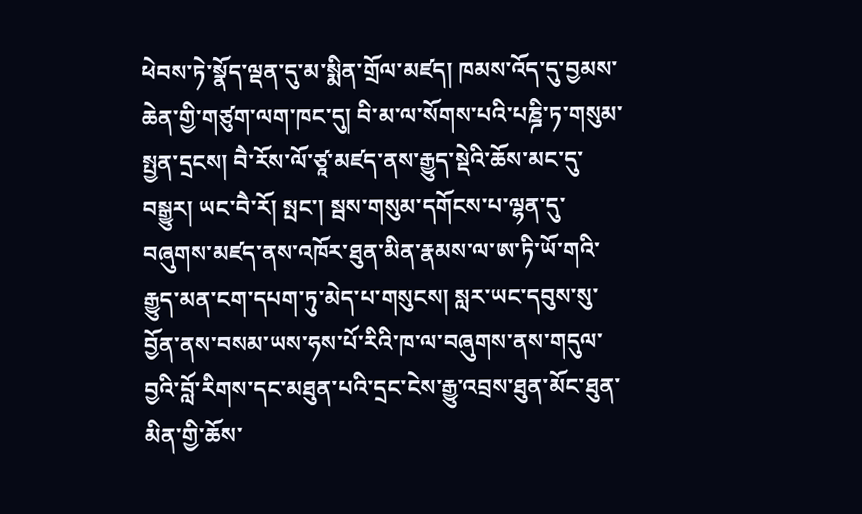ཕེབས་ཏེ་སྣོད་ལྡན་དུ་མ་སྨིན་གྲོལ་མཛད། ཁམས་འོད་དུ་བྱམས་ཆེན་གྱི་གཙུག་ལག་ཁང་དུ། བི་མ་ལ་སོགས་པའི་པཎྜི་ཏ་གསུམ་སྤྱན་དྲངས། བཻ་རོས་ལོ་ཙཱ་མཛད་ནས་རྒྱུད་སྡེའི་ཆོས་མང་དུ་བསྒྱུར། ཡང་བཻ་རོ། སྤང་། སྦས་གསུམ་དགོངས་པ་ལྷན་དུ་བཞུགས་མཛད་ནས་འཁོར་ཐུན་མིན་རྣམས་ལ་ཨ་ཏི་ཡོ་གའི་རྒྱུད་མན་ངག་དཔག་ཏུ་མེད་པ་གསུངས། སླར་ཡང་དབུས་སུ་བྱོན་ནས་བསམ་ཡས་ཧས་པོ་རིའི་ཁ་ལ་བཞུགས་ནས་གདུལ་བྱའི་བློ་རིགས་དང་མཐུན་པའི་དྲང་ངེས་རྒྱུ་འབྲས་ཐུན་མོང་ཐུན་མིན་གྱི་ཆོས་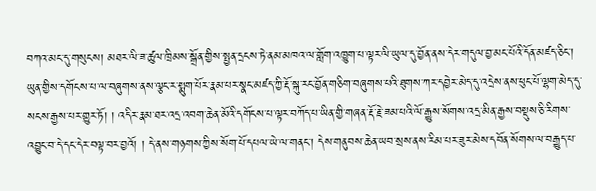བཀའ་མང་དུ་གསུངས། མཐར་ལི་ཟ་ཚུལ་ཁྲིམས་སྒྲོན་གྱིས་སྤྱན་དྲངས་ཏེ་ནམ་མཁའ་ལ་གློག་འཁྱུག་པ་ལྟར་ལི་ཡུལ་དུ་བྱོན་ནས་དེར་གདུལ་བྱ་མང་པོའི་དོན་མཛད་ཅིང་། ཡུན་གྱིས་དགོངས་པ་ལ་བཞུགས་ནས་ལྕང་ར་སྨུག་པོར་རྣམ་པར་སྣང་མཛད་ཀྱི་རྡོ་སྐུ་རང་བྱོན་གཅིག་བཞུགས་པའི་ཐུགས་ཀར་དབྱེར་མེད་དུ་འདྲེས་ནས་ཕུང་པོ་ལྷག་མེད་དུ་སངས་རྒྱས་པར་གྱུར་ཏོ། ། འདིར་རྣམ་ཐར་འདྲ་འབག་ཆེན་མོའི་དགོངས་པ་ལྟར་བཀོད་པ་ཡིན་གྱི་གཞན་རྡོ་རྗེ་ཟམ་པའི་ལོ་རྒྱུས་སོགས་འདྲ་མིན་རྒྱས་བསྡུས་ཅི་རིགས་འབྱུང་བ་དེ་དང་དེར་བལྟ་བར་བྱའོ། ། དེ་ནས་གཉགས་ཀྱིས་སོག་པོ་དཔལ་ཡེ་ལ་གནང་། དེས་གནུབས་ཆེན་ཡབ་སྲས་ནས་རིམ་པར་ཟུར་མེས་དབོན་སོགས་ལ་བརྒྱུད་པ་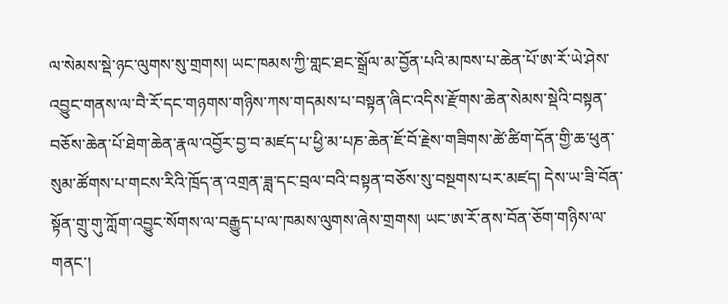ལ་སེམས་སྡེ་ཉང་ལུགས་སུ་གྲགས། ཡང་ཁམས་ཀྱི་གླང་ཐང་སྒྲོལ་མ་བྱོན་པའི་མཁས་པ་ཆེན་པོ་ཨ་རོ་ཡེ་ཤེས་འབྱུང་གནས་ལ་བཻ་རོ་དང་གཉགས་གཉིས་ཀས་གདམས་པ་བསྟན་ཞིང་འདིས་རྫོགས་ཆེན་སེམས་སྡེའི་བསྟན་བཅོས་ཆེན་པོ་ཐེག་ཆེན་རྣལ་འབྱོར་བྱ་བ་མཛད་པ་ཕྱི་མ་པཎ་ཆེན་ཇོ་བོ་རྗེས་གཟིགས་ཚེ་ཚིག་དོན་གྱི་ཆ་ཕུན་སུམ་ཚོགས་པ་གངས་རིའི་ཁྲོད་ན་འགྲན་ཟླ་དང་བྲལ་བའི་བསྟན་བཅོས་སུ་བསྔགས་པར་མཛད། དེས་ཡ་ཟི་བོན་སྟོན་གྲུ་གུ་ཀློག་འབྱུང་སོགས་ལ་བརྒྱུད་པ་ལ་ཁམས་ལུགས་ཞེས་གྲགས། ཡང་ཨ་རོ་ནས་བོན་ཅོག་གཉིས་ལ་གནང་།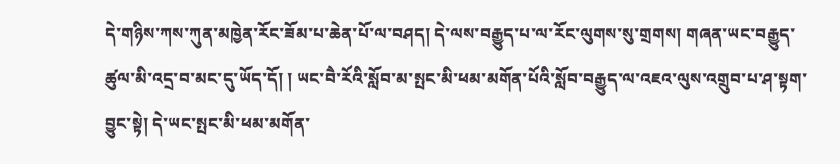དེ་གཉིས་ཀས་ཀུན་མཁྱེན་རོང་ཟོམ་པ་ཆེན་པོ་ལ་བཤད། དེ་ལས་བརྒྱུད་པ་ལ་རོང་ལུགས་སུ་གྲགས། གཞན་ཡང་བརྒྱུད་ཚུལ་མི་འདྲ་བ་མང་དུ་ཡོད་དོ། ། ཡང་བཻ་རོའི་སློབ་མ་སྤང་མི་ཕམ་མགོན་པོའི་སློབ་བརྒྱུད་ལ་འཇའ་ལུས་འགྲུབ་པ་ཤ་སྟག་བྱུང་སྟེ། དེ་ཡང་སྤང་མི་ཕམ་མགོན་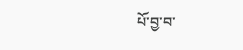པོ་བྱ་བ་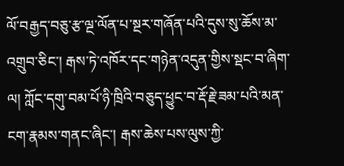ལོ་བརྒྱད་བཅུ་རྩ་ལྔ་ལོན་པ་སྔར་གཞོན་པའི་དུས་སུ་ཆོས་མ་འགྲུབ་ཅིང་། རྒས་ཏེ་འཁོར་དང་གཉེན་འདུན་གྱིས་སྡང་བ་ཞིག་ལ། ཀློང་དགུ་བམ་པོ་ཉི་ཁྲིའི་བཅུད་ཕྱུང་བ་རྡོ་རྗེ་ཟམ་པའི་མན་ངག་རྣམས་གནང་ཞིང་། རྒས་ཆེས་པས་ལུས་ཀྱི་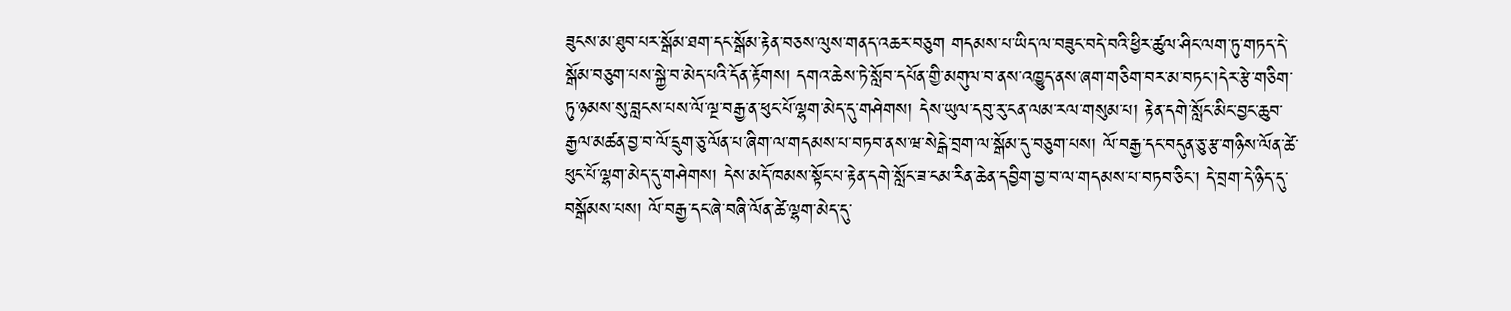ཟུངས་མ་ཐུབ་པར་སྒོམ་ཐག་དང་སྒོམ་རྟེན་བཅས་ལུས་གནད་འཆར་བཅུག གདམས་པ་ཡིད་ལ་བཟུང་བདེ་བའི་ཕྱིར་ཚུལ་ཤིང་ལག་ཏུ་གཏད་དེ་སྒོམ་བཅུག་པས་སྐྱེ་བ་མེད་པའི་དོན་རྟོགས། དགའ་ཆེས་ཏེ་སློབ་དཔོན་གྱི་མགུལ་བ་ནས་འཁྱུད་ནས་ཞག་གཅིག་བར་མ་བཏང་།དེར་རྩེ་གཅིག་ཏུ་ཉམས་སུ་བླངས་པས་ལོ་ལྔ་བརྒྱ་ན་ཕུང་པོ་ལྷག་མེད་དུ་གཤེགས། དེས་ཡུལ་དབུ་རུ་ངན་ལམ་རལ་གསུམ་པ། རྟེན་དགེ་སློང་མིང་བྱང་ཆུབ་རྒྱལ་མཚན་བྱ་བ་ལོ་དྲུག་ཅུ་ལོན་པ་ཞིག་ལ་གདམས་པ་བཏབ་ནས་ཝ་སེངྒེ་བྲག་ལ་སྒོམ་དུ་བཅུག་པས། ལོ་བརྒྱ་དང་བདུན་ཅུ་རྩ་གཉིས་ལོན་ཚེ་ཕུང་པོ་ལྷག་མེད་དུ་གཤེགས། དེས་མདོ་ཁམས་སྟོང་པ་རྟེན་དགེ་སློང་ཟ་ངམ་རིན་ཆེན་དབྱིག་བྱ་བ་ལ་གདམས་པ་བཏབ་ཅིང་། དེ་བྲག་དེ་ཉིད་དུ་བསྒོམས་པས། ལོ་བརྒྱ་དང་ཞེ་བཞི་ལོན་ཚེ་ལྷག་མེད་དུ་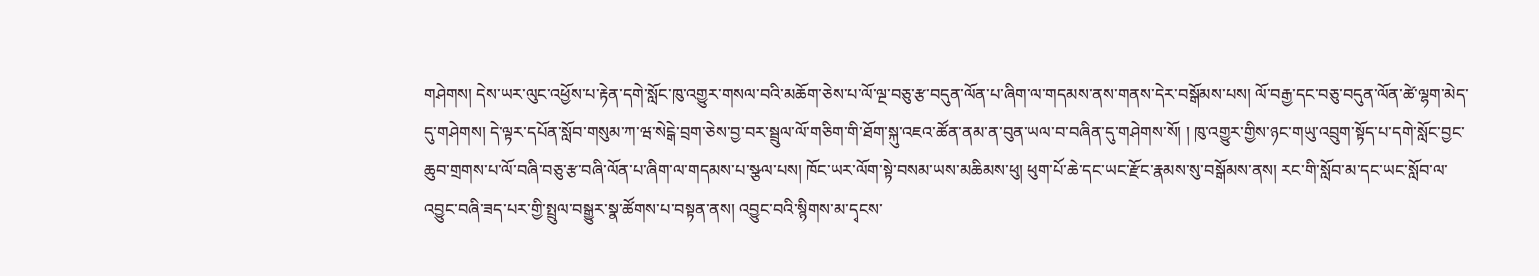གཤེགས། དེས་ཡར་ལུང་འཕྱོས་པ་རྟེན་དགེ་སློང་ཁུ་འགྱུར་གསལ་བའི་མཆོག་ཅེས་པ་ལོ་ལྔ་བཅུ་རྩ་བདུན་ལོན་པ་ཞིག་ལ་གདམས་ནས་གནས་དེར་བསྒོམས་པས། ལོ་བརྒྱ་དང་བཅུ་བདུན་ལོན་ཚེ་ལྷག་མེད་དུ་གཤེགས། དེ་ལྟར་དཔོན་སློབ་གསུམ་ཀ་ཝ་སེངྒེ་བྲག་ཅེས་བྱ་བར་སྦྲུལ་ལོ་གཅིག་གི་ཐོག་སྐུ་འཇའ་ཚོན་ནམ་ན་བུན་ཡལ་བ་བཞིན་དུ་གཤེགས་སོ། ། ཁུ་འགྱུར་གྱིས་ཉང་གཡུ་འབྲུག་སྟོད་པ་དགེ་སློང་བྱང་ཆུབ་གྲགས་པ་ལོ་བཞི་བཅུ་རྩ་བཞི་ལོན་པ་ཞིག་ལ་གདམས་པ་སྩལ་པས། ཁོང་ཡར་ལོག་སྟེ་བསམ་ཡས་མཆིམས་ཕུ། ཕུག་པོ་ཆེ་དང་ཡང་རྫོང་རྣམས་སུ་བསྒོམས་ནས། རང་གི་སློབ་མ་དང་ཡང་སློབ་ལ་འབྱུང་བཞི་ཟད་པར་གྱི་སྤྲུལ་བསྒྱུར་སྣ་ཚོགས་པ་བསྟན་ནས། འབྱུང་བའི་སྙིགས་མ་དྭངས་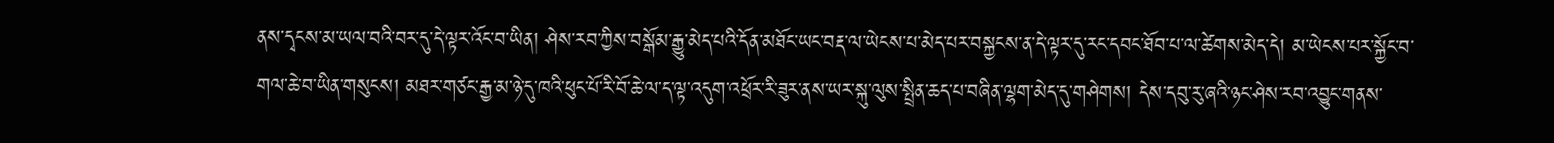ནས་དྭངས་མ་ཡལ་བའི་བར་དུ་དེ་ལྟར་འོང་བ་ཡིན། ཤེས་རབ་ཀྱིས་བསྒོམ་རྒྱུ་མེད་པའི་དོན་མཐོང་ཡང་བརྡ་ལ་ཡེངས་པ་མེད་པར་བསྐྱངས་ན་དེ་ལྟར་དུ་རང་དབང་ཐོབ་པ་ལ་ཚེགས་མེད་དེ། མ་ཡེངས་པར་སྐྱོང་བ་གལ་ཆེ་བ་ཡིན་གསུངས། མཐར་གཙང་རྒྱ་མ་ཉེ་དུ་ཁའི་ཕུང་པོ་རི་བོ་ཆེ་ལ་ད་ལྟ་འདུག་འཕྲོར་རི་ཟུར་ནས་ཡར་སྐུ་ལུས་སྤྲིན་ཆད་པ་བཞིན་ལྷག་མེད་དུ་གཤེགས། དེས་དབུ་རུ་ཞའི་ཉང་ཤེས་རབ་འབྱུང་གནས་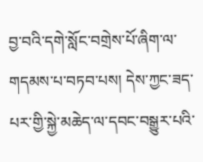བྱ་བའི་དགེ་སློང་བགྲེས་པོ་ཞིག་ལ་གདམས་པ་བཏབ་པས། དེས་ཀྱང་ཟད་པར་གྱི་སྐྱེ་མཆེད་ལ་དབང་བསྒྱུར་པའི་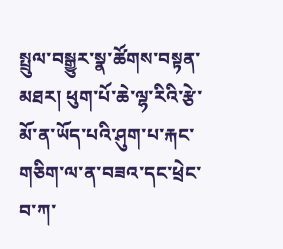སྤྲུལ་བསྒྱུར་སྣ་ཚོགས་བསྟན་མཐར། ཕུག་པོ་ཆེ་ལྷ་རིའི་རྩེ་མོ་ན་ཡོད་པའི་ཤུག་པ་རྐང་གཅིག་ལ་ན་བཟའ་དང་ཕྲེང་བ་ཀ་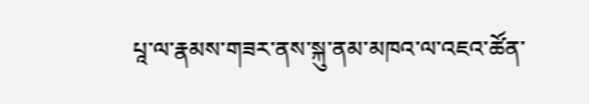པཱ་ལ་རྣམས་གཟར་ནས་སྐུ་ནམ་མཁའ་ལ་འཇའ་ཚོན་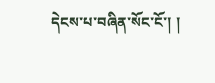དེངས་པ་བཞིན་སོང་ངོ་། །